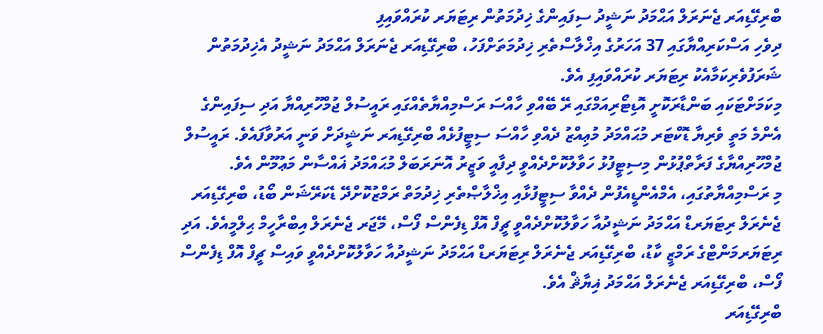ބްރިގޭޑިއަރ ޖެނަރަލް އަޙްމަދު ނަޝީދު ސިފައިންގެ ޚިދުމަތުން ރިޓަޔަރ ކުރައްވައިފި
ދިވެހި އަސްކަރިއްޔާގައި 37 އަހަރުގެ އިޚްލާސްތެރި ޚިދުމަތަށްފަހު، ބްރިގޭޑިއަރ ޖެނަރަލް އަޙްމަދު ނަޝީދު އެޚިދުމަތުން ޝަރަފުވެރިކަމާއެކު ރިޓަޔަރ ކުރައްވައިފި އެވެ.
މިކަމަށްޓަކައި ބަންޑާރަކޮށީ އޮޑިޓޯރިއަމްގައި ރޭ ބޭއްވި ހާއްސަ ރަސްމިއްޔާތެއްގައި ރައީސުލް ޖުމްހޫރިއްޔާ އަދި ސިފައިންގެ އެންމެ މަތީ ވެރިޔާ ޑޮކްޓަރ މުޙައްމަދު މުޢިއްޒު ދެއްވި ހާއްސަ ސިޓީފުޅެއް ބްރިގޭޑިއަރ ނަޝީދަށް ވަނީ އަރުވާފައެވެ. ރައީސުލް ޖުމްހޫރިއްޔާގެ ފަރާތްޕުޅުން މިސިޓީފުޅު ހަވާލުކޮށްދެއްވީ ދިފާއީ ވަޒީރު އޮނަރަބަލް މުޙައްމަދު ޣައްސާން މަޢުމޫން އެވެ.
މި ރަސްމިއްޔާތުގައި، އެމްއެންޑީއެފުން ދެއްވާ ސިޓީފުޅާއި އިޚްލާޞްތެރި ޚިދުމަތް ރަމްޒުކޮށްދޭ ޑެކަރޭޝަން ބޯޑު، ބްރިގޭޑިއަރ ޖެނެރަލް ރިޓަޔަރޑް އަޙްމަދު ނަޝީދުއާ ހަވާލުކޮށްދެއްވީ ޗީފް އޮފް ޑިފެންސް ފޯސް، މޭޖަރ ޖެނެރަލް އިބްރާހީމް ޙިލްމީއެވެ. އަދި ރިޓަޔަރމަންޓްގެ ރަމްޒީ ކާޑު، ބްރިގޭޑިއަރ ޖެނެރަލް ރިޓަޔަރޑް އަޙްމަދު ނަޝީދުއާ ހަވާލުކޮށްދެއްވީ ވައިސް ޗީފް އޮފް ޑިފެންސް ފޯސް، ބްރިގޭޑިއަރ ޖެނެރަލް އަޙްމަދު ޣިޔާޘް އެވެ.
ބްރިގޭޑިއަރ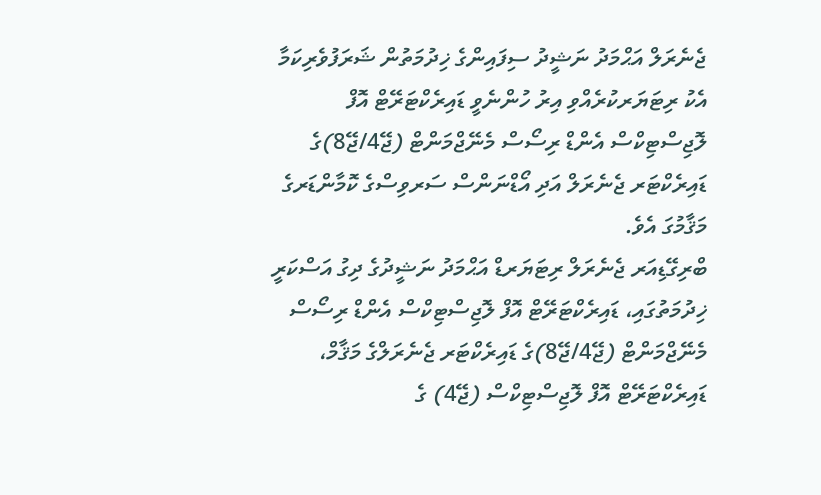ޖެނެރަލް އަޙްމަދު ނަޝީދު ސިފައިންގެ ޚިދުމަތުން ޝަރަފުވެރިކަމާ އެކު ރިޓަޔަރކުރެއްވި އިރު ހުންނެވީ ޑައިރެކްޓަރޭޓް އޮފް ލޮޖިސްޓިކްސް އެންޑް ރިސޯސް މެނޭޖްމަންޓް (ޖޭ4/ޖޭ8)ގެ ޑައިރެކްޓަރ ޖެނެރަލް އަދި އޯޑްނަންސް ސަރވިސްގެ ކޮމާންޑަރގެ މަޤާމުގަ އެވެ.
ބްރިގޭޑިއަރ ޖެނެރަލް ރިޓަޔަރޑް އަޙްމަދު ނަޝީދުގެ ދިގު އަސްކަރީ ޚިދުމަތުގައި، ޑައިރެކްޓަރޭޓް އޮފް ލޮޖިސްޓިކްސް އެންޑް ރިސޯސް މެނޭޖްމަންޓް (ޖޭ4/ޖޭ8)ގެ ޑައިރެކްޓަރ ޖެނެރަލްގެ މަޤާމް، ޑައިރެކްޓަރޭޓް އޮފް ލޮޖިސްޓިކްސް (ޖޭ4) ގެ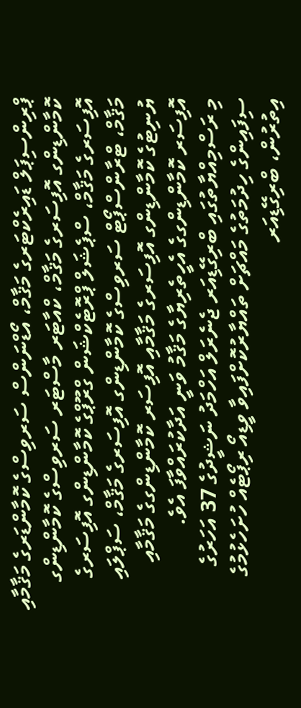ޕްރިންސިޕަލް ޑައިރެކްޓަރގެ މަޤާމް، އޯޑްނަންސް ސަރވިސްގެ ކޮމާންޑަރގެ މަޤާމާއި ކޮމާންޑިންގ އޮފިސަރގެ މަޤާމް، ކްއާޓަރ މާސްޓަރ ސަރވިސްގެ ކޮމާންޑިންގ އޮފިސަރގެ މަޤާމް، ސްޕެޝަލް ޕްރޮޓެކްޝަން ގްރޫޕްގެ ކޮމާންޑިންގ އޮފިސަރގެ މަޤާމް، ޓްރާންސްޕޯޓް ސަރވިސްގެ ކޮމާންޑިންގ އޮފިސަރގެ މަޤާމް، ސަޕްލައި ޔުނިޓުގެ ކޮމާންޑިންގ އޮފިސަރގެ މަޤާމާއި އޮފިސަރ ކޮމާންޑިންގގެ މަޤާމާއި އޮފިސަރ ކޮމާންޑިންގގެ އެހީތެރިޔާގެ މަޤާމު ވަނީ އަދާކުރައްވާފަ އެވެ.
މި ރަސްމިއްޔާތުގައި ބްރިގޭޑިއަރ ޖެނެރަލް އަހްމަދު ނަޝީދުގެ 37 އަހަރުގެ ސިފައިންގެ ހިދުމަތުގެ މައްޗަށް ތައްޔާރުކޮށްފައިވާ ވީޑިއޯ ރިޕޯޓެއް ހުށަހެޅުމުގެ އިތުރުން، ބްރިގޭޑިއަރ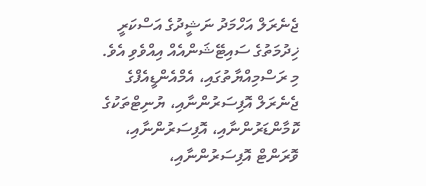ޖެނެރަލް އަހްމަދު ނަޝީދުގެ އަސްކަރީ ޚިދުމަތުގެ ސައިޓޭޝަންއެއް އިއްވެވި އެވެ.
މި ރަސްމިއްޔާތުގައި، އެމްއެންޑީއެފްގެ ޖެނެރަލް އޮފިސަރުންނާއި، ޔުނިޓްތަކުގެ ކޮމާންޑަރުންނާއި، އޮފިސަރުންނާއި، ވޮރަންޓް އޮފިސަރުންނާއި،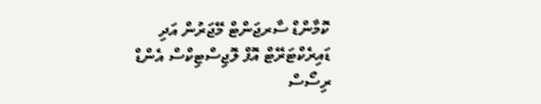ކޮމާންޑް ސާރޖަންޓް މޭޖަރުން އަދި ޑައިރެކްޓަރޭޓް އޮފް ލޮޖިސްޓިކްސް އެންޑް ރިސޯސް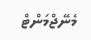މެނޭޖްމަންޓް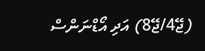(ޖޭ4/ޖޭ8) އަދި އޯޑްނަންސް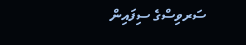ސަރވިސްގެ ސިފައިން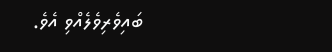ބައިވެރިވެލެއްވި އެވެ.